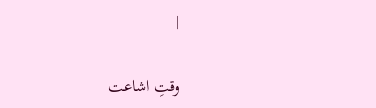|

وقتِ اشاعت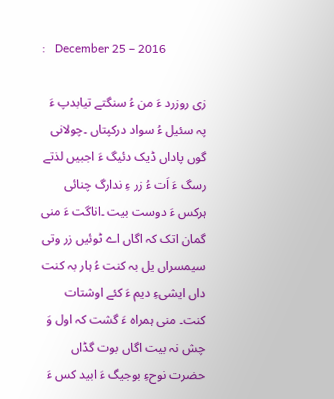:   December 25 – 2016

زی روزرد ءَ من ءُ سنگتے تیابدپ ءَ پہ سئیل ءُ سواد درکپتاں ۔چولانی گوں پاداں ڈیک دئیگ ءَ اجبیں لذتے رسگ ءَ اَت ءُ زر ءِ ندارگ چنائی ہرکس ءَ دوست بیت ۔اناگت ءَ منی گمان اتک کہ اگاں اے ٹوئیں زر وتی سیمسراں یل بہ کنت ءُ ہار بہ کنت داں ایشیءِ دیم ءَ کئے اوشتات کنت۔ منی ہمراہ ءَ گشت کہ اول وَ چش نہ بیت اگاں بوت گڈاں حضرت نوحءِ بوجیگ ءَ ابید کس ءَ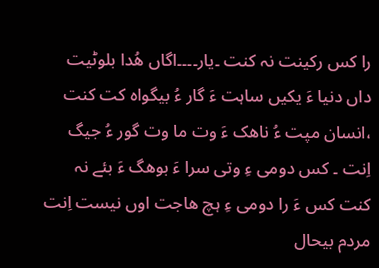را کس رکینت نہ کنت ۔یار۔۔۔۔اگاں ھُدا بلوٹیت داں دنیا ءَ یکیں ساہت ءَ گار ءُ بیگواہ کت کنت ،انسان مپت ءُ ناھک ءَ وت ما وت گور ءُ جیگ اِنت ۔ کس دومی ءِ وتی سرا ءَ بوھگ ءَ بئے نہ کنت کس ءَ را دومی ءِ ہچ ھاجت اوں نیست اِنت مردم بیحال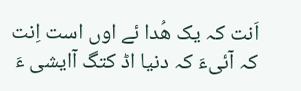اَنت کہ یک ھُدا ئے اوں است اِنت کہ آئیءَ کہ دنیا اڈ کتگ آایشی ءَ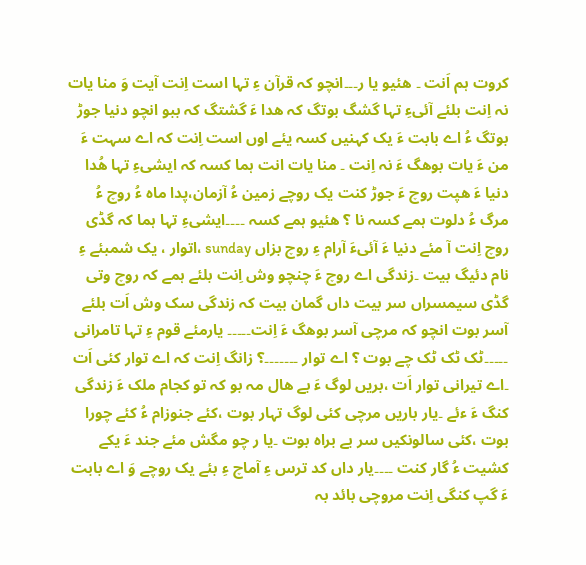کروت ہم اَنت ۔ ھئیو یا ر۔۔۔انچو کہ قرآن ءِ تہا است اِنت آیت وَ منا یات نہ اِنت بلئے آئیءِ تہا گشگ بوتگ کہ ھدا ءَ گشتگ کہ ببو انچو دنیا جوڑ بوتگ ءُ اے بابت ءَ یک کہنیں کسہ یئے اوں است اِنت کہ اے سہت ءَ من ءَ یات بوھگ ءَ نہ اِنت ۔ منا یات انت ہما کسہ کہ ایشیءِ تہا ھُدا دنیا ءَ ھپت روچ ءَ جوڑ کنت یک روچے زمین ءُ آزمان،پدا ماہ ءُ روچ ءُ مرگ ءُ دلوت ہمے کسہ نا ؟ ھئیو ہمے کسہ ۔۔۔۔ایشیءِ تہا ہما کہ گڈی روچ اِنت آ مئے دنیا ءَ آئیءَ آرام ءِ روچ بزاں sunday ،اتوار ، یک شمبئے ءِ نام دئیگ بیت ۔زندگی اے روچ ءَ چنچو وش اِنت بلئے ہمے کہ روچ وتی گڈی سیمسراں سر بیت داں گمان بیت کہ زندگی سک وش اَت بلئے آسر بوت انچو کہ مرچی آسر بوھگ ءَ اِنت۔۔۔۔۔ یارمئے قوم ءِ تہا تامرانی ۔۔۔۔۔ٹک ٹک ٹک چے بوت ؟ اے توار ۔۔۔۔۔۔۔؟ زانگ اِنت کہ اے توار کئی اَت ۔اے تیرانی توار اَت ،بریں لوگ ءَ بے ھال مہ بو کہ تو کجام ملک ءَ زندگی کنگ ءَ ءئے ۔یار باریں مرچی کئی لوگ تہار بوت ،کئے جنوزام ءُ کئے چورا بوت ،کئی سالونکیں سر بے براہ بوت ۔یا ر چو مگش مئے جند ءَ یکے کشیت ءُ گار کنت ۔۔۔۔یار داں کد ترس ءِ آماچ ءِ بئے یک روچے وَ اے بابت ءَ گپ کنگی اِنت مروچی بائد بہ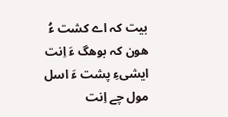بیت کہ اے کشت ءُ ھون کہ بوھگ ءَ اِنت ایشیءِ پشت ءَ اسل مول چے اِنت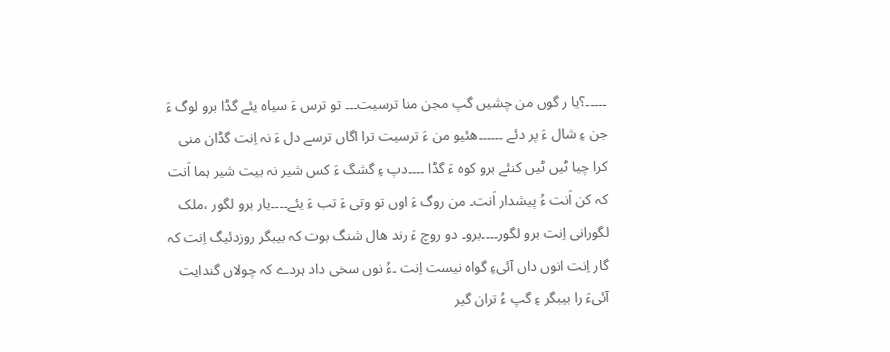۔۔۔۔۔؟یا ر گوں من چشیں گپ مجن منا ترسیت۔۔۔ تو ترس ءَ سیاہ یئے گڈا برو لوگ ءَ جن ءِ شال ءَ پر دئے ۔۔۔۔۔۔ھئیو من ءَ ترسیت ترا اگاں ترسے دل ءَ نہ اِنت گڈان منی کرا چیا ٹیں ٹیں کنئے برو کوہ ءَ گڈا ۔۔۔۔دپ ءِ گشگ ءَ کس شیر نہ بیت شیر ہما اَنت کہ کن اَنت ءُ پیشدار اَنت۔ من روگ ءَ اوں تو وتی ءَ تب ءَ یئے۔۔۔۔یار برو لگور ،ملک لگورانی اِنت برو لگور۔۔۔۔برو۔ دو روچ ءَ رند ھال شنگ بوت کہ بیبگر روزدئیگ اِنت کہ گار اِنت انوں داں آئیءِ گواہ نیست اِنت ۔ءُ نوں سخی داد ہردے کہ چولاں گندایت آئیءَ را بیبگر ءِ گپ ءُ تران گیر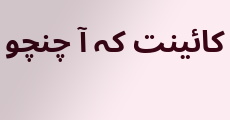کائینت کہ آ چنچو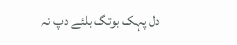دل پہک بوتگ بلئے دپ نہ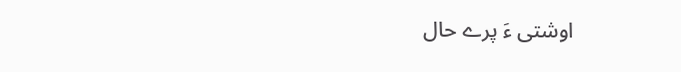اوشتی ءَ پرے حال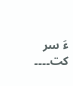ءَ سر کت۔۔۔۔